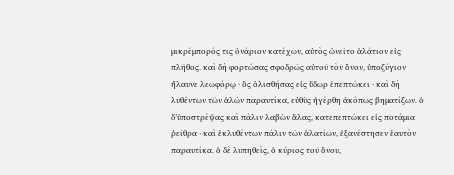μικρέμπορός τις ὀνάριον κατέχων, αὐτὸς ὠνεῖτο ἁλάτιον εἰς πλῆθος. καὶ δὴ φορτώσας σφοδρῶς αὐτοῦ τὸν ὄνον, ὑποζύγιον ἤλαυνε λεωφόρῳ · ὃς ὀλισθήσας εἰς ὕδωρ ἐπεπτώκει · καὶ δὴ λυθέντων τῶν ἁλῶν παραυτίκα, εὐθὺς ἠγέρθη ἀκόπως βηματίζων. ὁ δ’ὑποστρέψας καὶ πάλιν λαβὼν ἅλας, κατεπεπτώκει εἰς ποτάμια ῥεῖθρα · καὶ ἐκλυθέντων πάλιν τῶν ἁλατίων, ἐξανέστησεν ἑαυτὸν παραυτίκα. ὁ δὲ λυπηθεὶς, ὁ κύριος τοῦ ὄνου,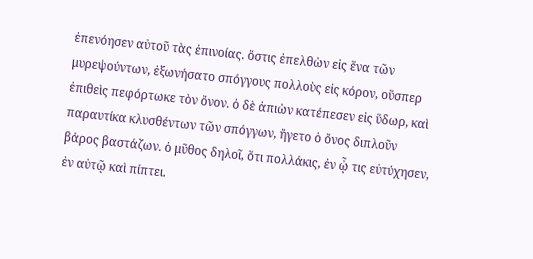ἐπενόησεν αὐτοῦ τὰς ἐπινοίας. ὅστις ἐπελθὼν εἰς ἕνα τῶν μυρεψούντων, ἐξωνήσατο σπόγγους πολλοὺς εἰς κόρον, οὕσπερ ἐπιθεὶς πεφόρτωκε τὸν ὄνον. ὁ δὲ ἀπιὼν κατέπεσεν εἰς ὕδωρ, καὶ παραυτίκα κλυσθέντων τῶν σπόγγων, ἤγετο ὁ ὄνος διπλοῦν βάρος βαστάζων. ὁ μῦθος δηλοῖ, ὅτι πολλάκις, ἐν ᾦ τις εὐτύχησεν, ἐν αὐτῷ καὶ πίπτει.